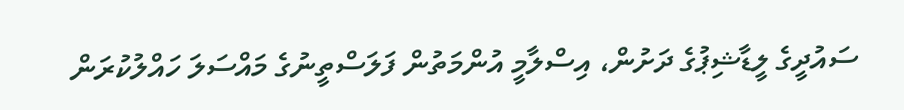ސައުދީގެ ލީޑާޝިޕުގެ ދަށުން، އިސްލާމީ އުންމަތުން ފަލަސްތީނުގެ މައްސަލަ ހައްލުކުރަން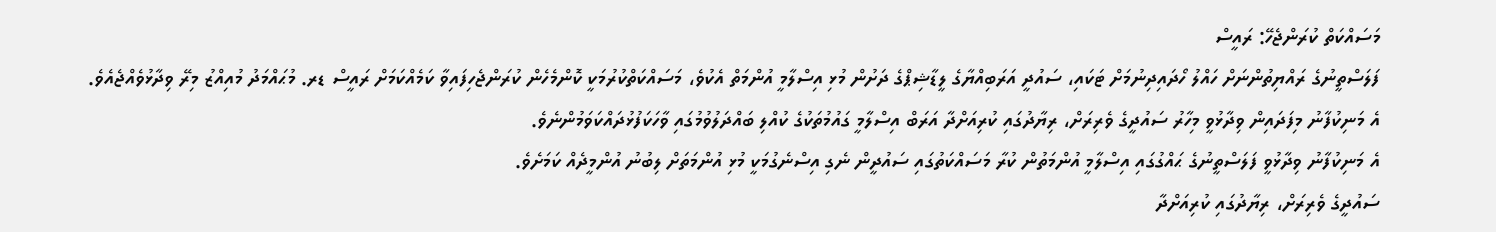މަސައްކަތް ކުރަންޖެހޭ: ރައީސް
ފަލަސްތީނުގެ ރައްޔިތުންނަށް ހައްލު ހޯދައިދިނުމަށް ޓަކައި، ސައުދީ އަރަބިއްޔާގެ ލީޑާޝިޕްގެ ދަށުން މުޅި އިސްލާމީ އުންމަތް އެކުވެ، މަސައްކަތްކުރުމަކީ ކޮންމެހެން ކުރަންޖެހިފައިވާ ކަމެއްކަމަށް ރައީސް ޑރ. މުޙައްމަދު މުއިއްޒު މިރޭ ވިދާޅުވެއްޖެއެވެ.
އެ މަނިކުފާނު މިފަދައިން ވިދާޅުވީ މިހާރު ސައުދީގެ ވެރިރަށް، ރިޔާދުގައި ކުރިއަށްދާ އަރަބް އިސްލާމީ ގައުމުތަކުގެ ކުއްލި ބައްދަލުވުމުގައި ވާހަކަފުޅުދައްކަވަމުންނެވެ.
އެ މަނިކުފާނު ވިދާޅުވީ ފަލަސްތީނުގެ ޙައްގުގައި އިސްލާމީ އުންމަތުން ކުރާ މަސައްކަތުގައި ސައުދީން ނެގި އިސްނެގުމަކީ މުޅި އުންމަތަށް ލިބުނު އުންމީދެއް ކަމަށެވެ.
ސައުދީގެ ވެރިރަށް، ރިޔާދުގައި ކުރިއަށްދާ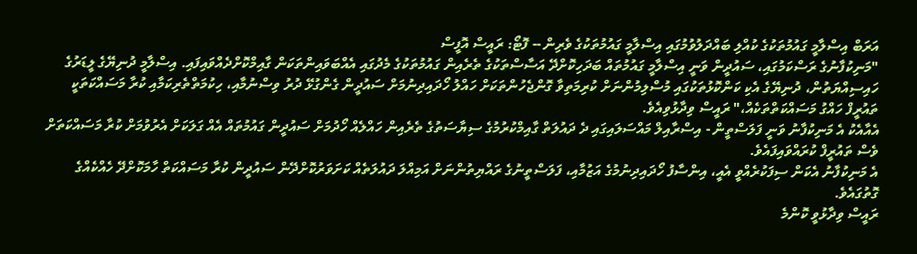އަރަބް އިސްލާމީ ގައުމުތަކުގެ ކުއްލި ބައްދަލުވުމުގައި އިސްލާމީ ގައުމުތަކުގެ ވެރިން -- ފޮޓޯ: ރައީސް އޮފީސް
"މަނިކުފާނުގެ ރަސްކަމުގައި، ސައުދީން ވަނީ އިސްލާމީ ގައުމުތައް ބަދަހިކޮށްދޭ އަސާސްތަކުގެ ތެރެއިން ގައުމުތަކުގެ މެދުގައި އެއްބަވައިންތަކަން ގާއިމްކޮށްދެއްވައިފައި. އިސްލާމީ ދުނިޔޭގެ ލީޑަރުގެ ހައިސިއްޔަތުން، ދުނިޔޭގެ އެކި ކަންކޮޅުތަކުގައި މުސްލިމުންނަށް ކުރިމަތިވާ ގޮންޖެހުންތަކަށް ހައްލު ހޯދައިދިނުމަށް ސައުދީން ގެންގުޅޭ ދުރު ވިސްނުމާއި، ހިކުމަތްތެރިކަމާއި ކުރާ މަސައްކަތަކީ ތައުރީފް ހައްގު މަސައްކަތްތަކެއް،" ރައީސް ވިދާޅުވިއެވެ.
އެއާއެކު އެ މަނިކުފާނު ވަނީ ފަލަސްތީން - އިސްރާއިލް މައްސަލައިގައި ދެ ދައުލަތް ގާއިމްކުރުމުގެ ސިޔާސަތުގެ ތެރެއިން ހައްލެއް ހޯދުމަށް ސައުދީން ގައުމުތައް އެއް ގަލަކަށް އެރުވުމަށް ކުރާ މަސައްކަތަށް ވެސް ތައުރީފް ކުރައްވައިފައެވެ.
އެ މަނިކުފާނު އެކަން ސިފަކުރެއްވީ އެއީ، އިންސާފު ހޯދައިދިނުމުގެ އަޒުމާއި، ފަލަސްތީނުގެ ރައްޔިތުންނަށް އަމިއްލަ ދައުލަތެއް ކަށަވަރުކޮށްދޭން ސައުދީން ކުރާ މަސައްކަތް ހާމަކޮށްދޭ ހެއްކެއްގެ ގޮތުގައެވެ.
ރައީސް ވިދާޅުވީ ކޮންމެ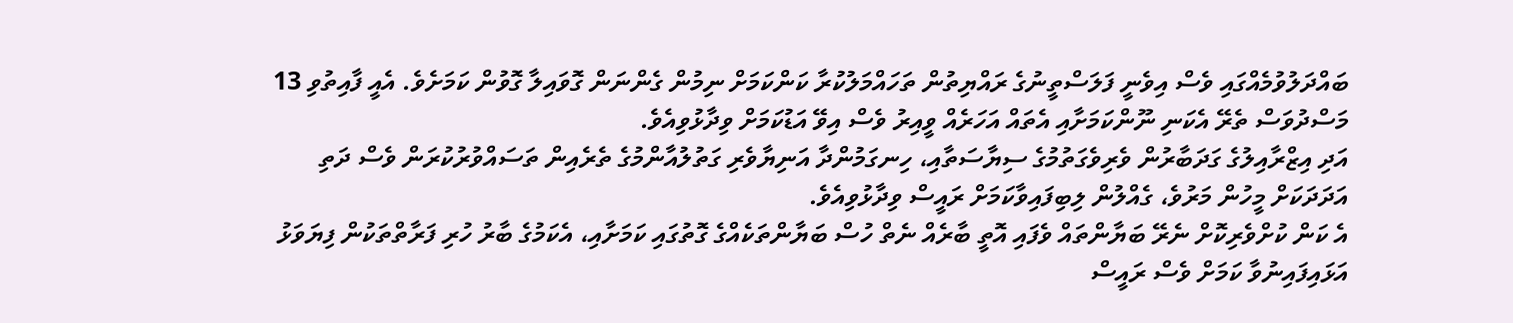ބައްދަލުވުމެއްގައި ވެސް އިވެނީ ފަލަސްތީނުގެ ރައްޔިތުން ތަހައްމަލުކުރާ ކަންކަމަށް ނިމުން ގެންނަން ގޮވައިލާ ގޮވުން ކަމަށެވެ. އެއީ ފާއިތުވި 13 މަސްދުވަސް ތެރޭ އެކަނި ނޫންކަމަށާއި އެތައް އަހަރެއް ވީއިރު ވެސް އިވޭ އަޑުކަމަށް ވިދާޅުވިއެވެ.
އަދި އިޒްރާއިލުގެ ގަދަބާރުން ވެރިވެގަތުމުގެ ސިޔާސަތާއި، ހިނގަމުންދާ އަނިޔާވެރި ގަތުލުއާންމުގެ ތެރެއިން ތަސައްވުރުކުރަން ވެސް ދަތި އަދަދަކަށް މީހުން މަރުވެ، ގެއްލުން ލިބިފައިވާކަމަށް ރައީސް ވިދާޅުވިއެވެ.
އެ ކަން ކުށްވެރިކޮށް ނެރޭ ބަޔާންތައް ވެފައި އޮތީ ބާރެއް ނެތް ހުސް ބަޔާންތަކެއްގެ ގޮތުގައި ކަމަށާއި، އެކަމުގެ ބާރު ހުރި ފަރާތްތަކުން ފިޔަވަޅު އަޅައިފައިނުވާ ކަމަށް ވެސް ރައީސް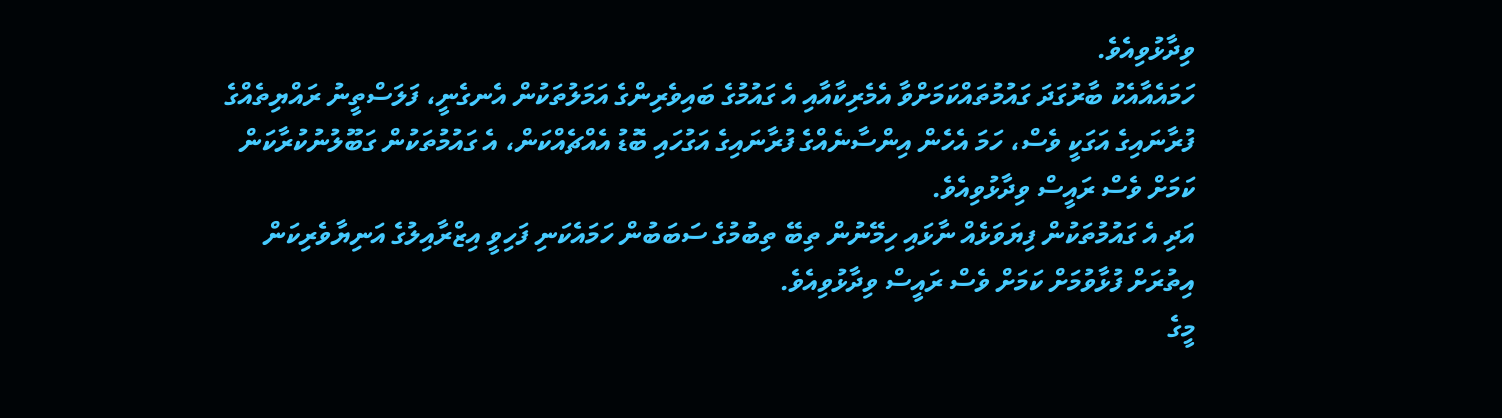ވިދާޅުވިއެވެ.
ހަމައެއާއެކު ބާރުގަދަ ގައުމުތައްކަމަށްވާ އެމެރިކާއާއި އެ ގައުމުގެ ބައިވެރިންގެ އަމަލުތަކުން އެނގެނީ، ފަލަސްތީނު ރައްޔިތެއްގެ ފުރާނައިގެ އަގަކީ ވެސް، ހަމަ އެހެން އިންސާނެއްގެ ފުރާނައިގެ އަގުހައި ބޮޑު އެއްޗެއްކަން، އެ ގައުމުތަކުން ގަބޫލުނުކުރާކަން ކަމަށް ވެސް ރައީސް ވިދާޅުވިއެވެ.
އަދި އެ ގައުމުތަކުން ފިޔަވަޅެއް ނާޅައި ހިމޭނުން ތިބޭ ތިބުމުގެ ސަބަބުން ހަމައެކަނި ފަހިވީ އިޒްރާއިލުގެ އަނިޔާވެރިކަން އިތުރަށް ފުޅާވުމަށް ކަމަށް ވެސް ރައީސް ވިދާޅުވިއެވެ.
މީގެ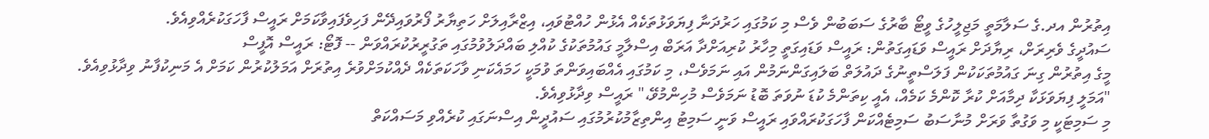އިތުރުން އދ.ގެ ސަލާމަތީ މަޖިލީހުގެ ވީޓޯ ބާރުގެ ސަބަބުން ވެސް މި ކަމުގައި ހަރުދަނާ ފިޔަވަޅުތަކެއް އެޅުން ހުއްޓުވައި، އިޒްރާއިލަށް ހަތިޔާރު ފޯރުވައިދޭން ފަހިވެފައިވާކަމަށް ރައީސް ފާހަގަކުރެއްވިއެވެ.
ސައުދީގެ ވެރިރަށް، ރިޔާދަށް ރައީސް ވަޑައިގަތުން: ރައީސް ވަޑައިގަތީ މިހާރު ކުރިއަށްދާ އަރަބް އިސްލާމީ ގައުމުތަކުގެ ކުއްލި ބައްދަލުވުމުގައި ތަގުރީރުކުރައްވަން -- ފޮޓޯ: ރައީސް އޮފީސް
މީގެ އިތުރުން ގިނަ ގައުމުތަކަކުން ފަލަސްތީނުގެ ދައުލަތް ބަލައިގަންނަމުން އައި ނަމަވެސް، މި ކަމުގައި އެއްބައިވަންތަ ވުމަކީ ހަމައެކަނި ވާހަކަތަކެއް ދެއްކުމަށްވުރެ އިތުރަށް އަމަލުކުރުން ކަމަށް އެ މަނިކުފާނު ވިދާޅުވިއެވެ.
"އަމަލީ ފިޔަވަޅަކާ ދިމާއަށް ކުރާ ކޮންމެ ކަމެއް، އެއީ ކިތަންމެ ކުޑަ ނުވަތަ ބޮޑު ނަމަވެސް މުހިންމުވޭ،" ރައީސް ވިދާޅުވިއެވެ.
މި ސަމިޓަކީ މި ވަގުތާ ވަރަށް މުނާސަބު ސަމިޓެއްކަން ފާހަގަކުރައްވައި ރައީސް ވަނީ ސަމިޓު އިންތިޒާމުކުރުމުގައި ސައުދީން އިސްނަގައި ކުރެއްވި މަސައްކަތް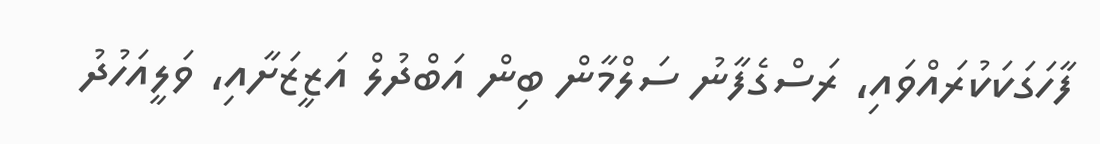ފާހަގަކަކުރައްވައި، ރަސްގެފާނު ސަލްމާން ބިން އަބްދުލް އަޒީޒަށާއި، ވަލީއަހުދު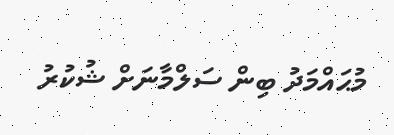މުޙައްމަދު ބިން ސަލްމާނަށް ޝުކުރު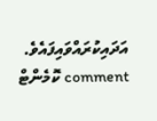އަދައިކުރައްވައިފައެވެ.
comment ކޮމެންޓް